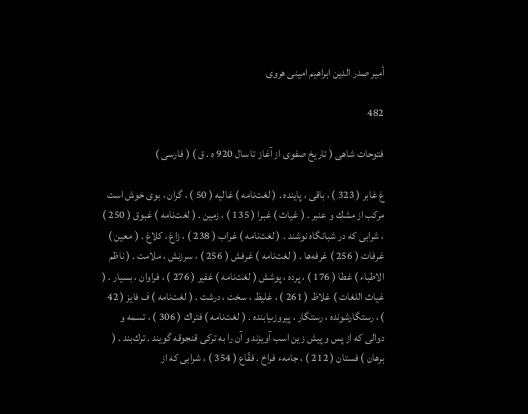أمير صدر الدين ابراهيم امينى هروى

482

فتوحات شاهى ( تاريخ صفوى از آغاز تا سال 920 ه . ق ) ( فارسى )

غ غابر ( 323 ) ، باقى ، پاينده . ( لغت‌نامه ) غاليه ( 50 ) ، گران ، بوى خوش است مركب از مشك و عنبر . ( غياث ) غبرا ( 135 ) ، زمين . ( لغت‌نامه ) غبوق ( 250 ) ، شرابى كه در شبانگاه نوشند . ( لغت‌نامه ) غراب ( 238 ) ، زاغ ، كلاغ . ( معين ) غرفات ( 256 ) غرفه‌ها . ( لغت‌نامه ) غرفش ( 256 ) ، سرزنش ، ملامت . ( ناظم الاطباء ) غطا ( 176 ) ، پرده ، پوشش ( لغت‌نامه ) غفير ( 276 ) ، فراوان ، بسيار . ( غياث اللغات ) غلاظ ( 261 ) ، غليظ ، سخت ، درشت . ( لغت‌نامه ) ف فايز ( 42 ) ، رستگارشونده ، رستگار ، پيروزىيابنده . ( لغت‌نامه ) فتراك ( 306 ) ، تسمه و دوالى كه از پس و پيش زين اسب آويزند و آن را به تركى قنجوقه گويند . ترك‌بند . ( برهان ) فستان ( 212 ) ، جامهء فراخ . فقّاع ( 354 ) ، شرابى كه از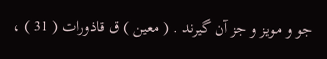جو و مويز و جز آن گيرند . ( معين ) ق قاذورات ( 31 ) ،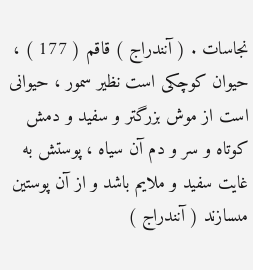نجاسات . ( آنندراج ) قاقم ( 177 ) ، حيوان كوچكى است نظير سمور ، حيوانى است از موش بزرگتر و سفيد و دمش كوتاه و سر و دم آن سياه ، پوستش به غايت سفيد و ملايم باشد و از آن پوستين مىسازند ( آنندراج )